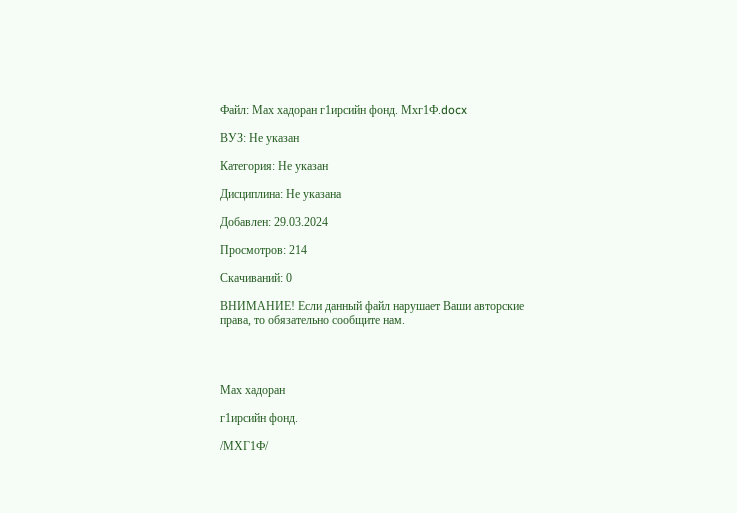Файл: Мах хадоран г1ирсийн фонд. Мхг1Ф.docx

ВУЗ: Не указан

Категория: Не указан

Дисциплина: Не указана

Добавлен: 29.03.2024

Просмотров: 214

Скачиваний: 0

ВНИМАНИЕ! Если данный файл нарушает Ваши авторские права, то обязательно сообщите нам.




Мах хадоран

г1ирсийн фонд.

/МХГ1Ф/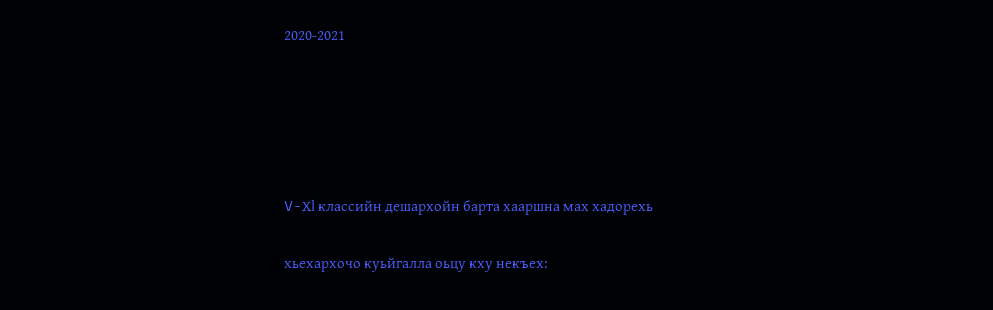2020-2021





V-Хl классийн дешархойн барта хааршна мах хадорехь

хьехархочо куьйгалла оьцу кху некъех: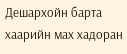Дешархойн барта хаарийн мах хадоран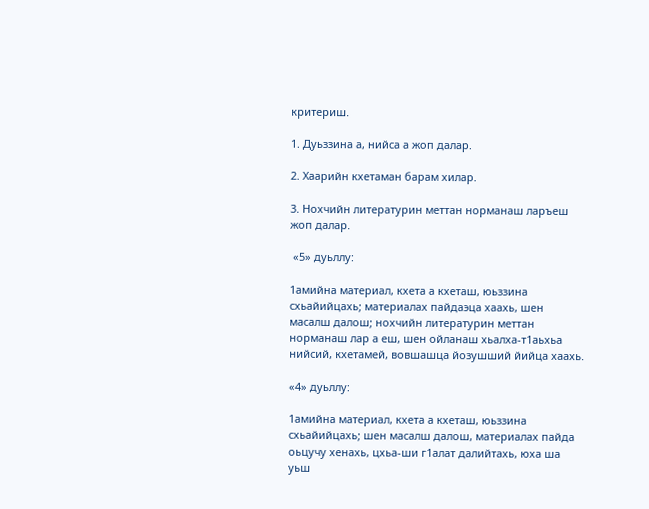критериш.

1. Дуьззина а, нийса а жоп далар.

2. Хаарийн кхетаман барам хилар.

3. Нохчийн литературин меттан норманаш ларъеш жоп далар.

 «5» дуьллу:

1амийна материал, кхета а кхеташ, юьззина схьайийцахь; материалах пайдаэца хаахь, шен масалш далош; нохчийн литературин меттан норманаш лар а еш, шен ойланаш хьалха-т1аьхьа нийсий, кхетамей, вовшашца йозушший йийца хаахь.

«4» дуьллу:

1амийна материал, кхета а кхеташ, юьззина схьайийцахь; шен масалш далош, материалах пайда оьцучу хенахь, цхьа-ши г1алат далийтахь, юха ша уьш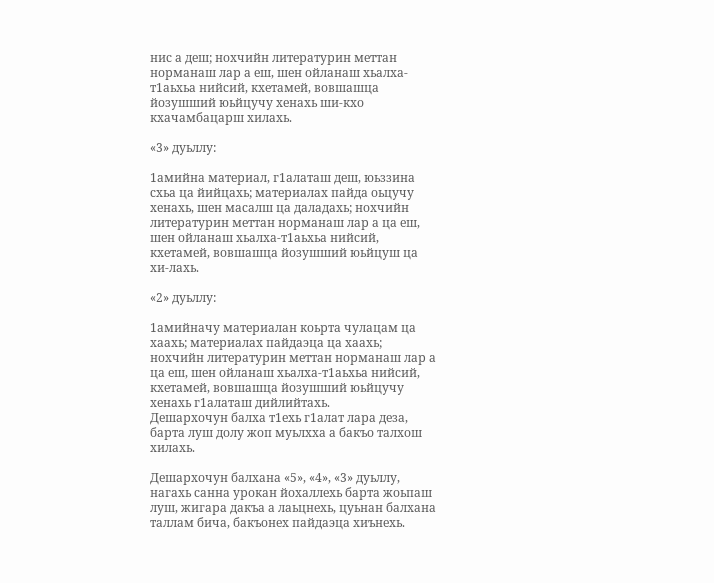нис а деш; нохчийн литературин меттан норманаш лар а еш, шен ойланаш хьалха-т1аьхьа нийсий, кхетамей, вовшашца йозушший юьйцучу хенахь ши-кхо кхачамбацарш хилахь.

«3» дуьллу:

1амийна материал, г1алаташ деш, юьззина схьа ца йийцахь; материалах пайда оьцучу хенахь, шен масалш ца даладахь; нохчийн литературин меттан норманаш лар а ца еш, шен ойланаш хьалха-т1аьхьа нийсий, кхетамей, вовшашца йозушший юьйцуш ца хи-лахь.

«2» дуьллу:

1амийначу материалан коьрта чулацам ца хаахь; материалах пайдаэца ца хаахь; нохчийн литературин меттан норманаш лар а ца еш, шен ойланаш хьалха-т1аьхьа нийсий, кхетамей, вовшашца йозушший юьйцучу хенахь г1алаташ дийлийтахь.
Дешархочун балха т1ехь г1алат лара деза, барта луш долу жоп муьлхха а бакъо талхош хилахь.

Дешархочун балхана «5», «4», «3» дуьллу, нагахь санна урокан йохаллехь барта жоьпаш луш, жигара дакъа а лаьцнехь, цуьнан балхана таллам бича, бакъонех пайдаэца хиънехь.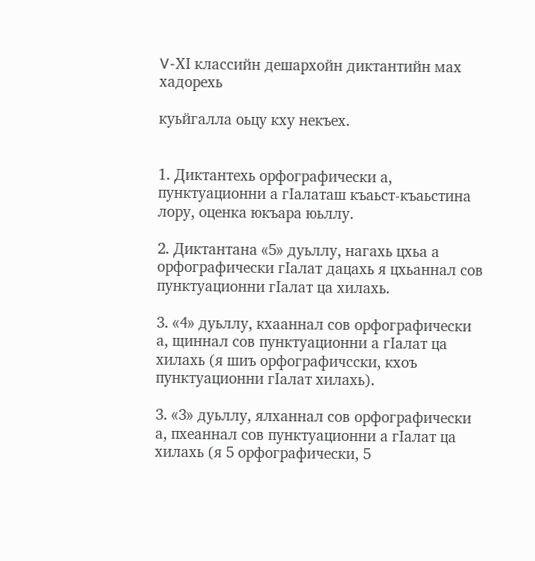V-ХӀ классийн дешархойн диктантийн мах хадорехь

куьйгалла оьцу кху некъех.


1. Диктантехь орфографически а, пунктуационни а гӀалаташ къаьст-къаьстина лору, оценка юкъара юьллу.

2. Диктантана «5» дуьллу, нагахь цхьа а орфографически гӀалат дацахь я цхьаннал сов пунктуационни гӀалат ца хилахь.

3. «4» дуьллу, кхааннал сов орфографически а, щиннал сов пунктуационни а гӀалат ца хилахь (я шиъ орфографичсски, кхоъ пунктуационни гӀалат хилахь).

3. «3» дуьллу, ялханнал сов орфографически а, пхеаннал сов пунктуационни а гӀалат ца хилахь (я 5 орфографически, 5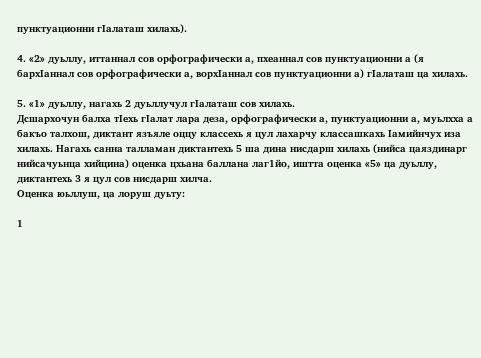пунктуационни гӀалаташ хилахь).

4. «2» дуьллу, иттаннал сов орфографически а, пхеаннал сов пунктуационни а (я бархӀаннал сов орфографически а, ворхӀаннал сов пунктуационни а) гӀалаташ ца хилахь.

5. «1» дуьллу, нагахь 2 дуьллучул гӀалаташ сов хилахь.
Дсшархочун балха тӀехь гӀалат лара деза, орфографически а, пунктуационни а, муьлхха а бакъо талхош, диктант язъяле оццу классехь я цул лахарчу классашкахь Ӏамийнчух иза хилахь. Нагахь санна талламан диктантехь 5 ша дина нисдарш хилахь (нийса цаяздинарг нийсачуьнца хийцина) оценка цхьана баллана лаг1йо, иштта оценка «5» ца дуьллу, диктантехь 3 я цул сов нисдарш хилча.
Оценка юьллуш, ца лоруш дуьту:

1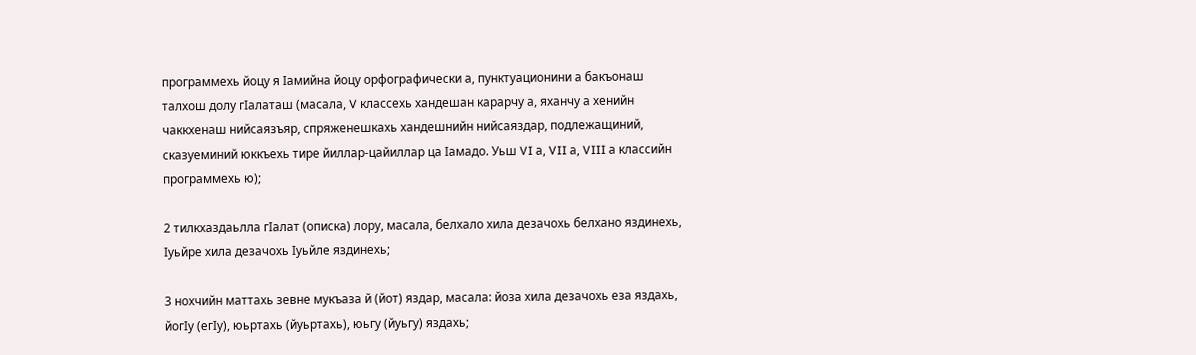программехь йоцу я Ӏамийна йоцу орфографически а, пунктуационини а бакъонаш талхош долу гӀалаташ (масала, V классехь хандешан карарчу а, яханчу а хенийн чаккхенаш нийсаязъяр, спряженешкахь хандешнийн нийсаяздар, подлежащиний, сказуеминий юккъехь тире йиллар-цайиллар ца Ӏамадо. Уьш VI а, VII а, VIII а классийн программехь ю);

2 тилкхаздаьлла гӀалат (описка) лору, масала, белхало хила дезачохь белхано яздинехь, Ӏуьйре хила дезачохь Ӏуьйле яздинехь;

3 нохчийн маттахь зевне мукъаза й (йот) яздар, масала: йоза хила дезачохь еза яздахь, йогӀу (егӀу), юьртахь (йуьртахь), юьгу (йуьгу) яздахь;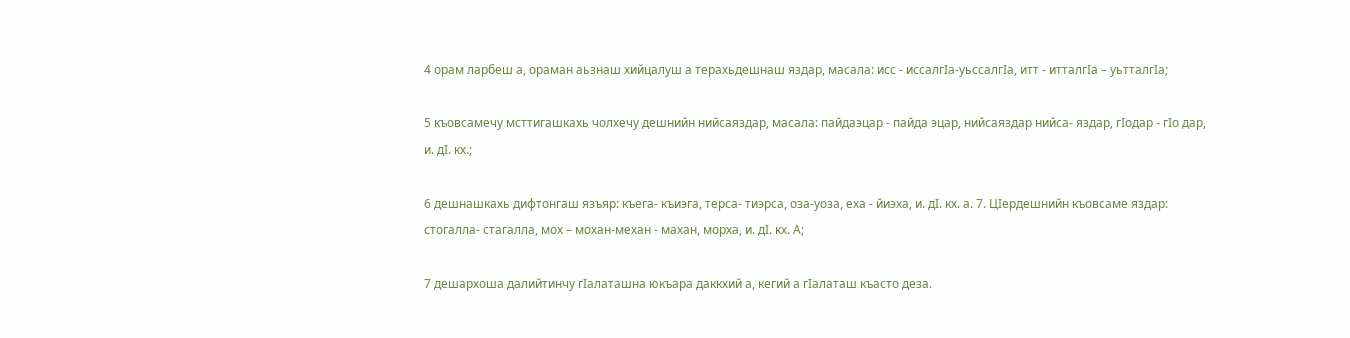4 орам ларбеш а, ораман аьзнаш хийцалуш а терахьдешнаш яздар, масала: исс - иссалгӀа-уьссалгӀа, итт - итталгӀа – уьтталгӀа;

5 къовсамечу мсттигашкахь чолхечу дешнийн нийсаяздар, масала: пайдаэцар - пайда эцар, нийсаяздар нийса- яздар, гӀодар - гӀо дар, и. дӀ. кх.;

6 дешнашкахь дифтонгаш язъяр: къега- къиэга, терса- тиэрса, оза-уоза, еха - йиэха, и. дӀ. кх. а. 7. ЦӀердешнийн къовсаме яздар: стогалла- стагалла, мох – мохан-механ - махан, морха, и. дӀ. кх. А;

7 дешархоша далийтинчу гӀалаташна юкъара даккхий а, кегий а гӀалаташ къасто деза.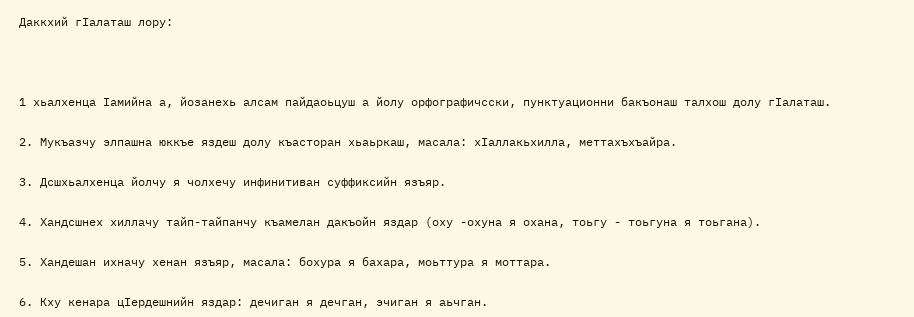Даккхий гӀалаташ лору:



1 хьалхенца Ӏамийна а, йозанехь алсам пайдаоьцуш а йолу орфографичсски, пунктуационни бакъонаш талхош долу гӀалаташ.

2. Мукъазчу элпашна юккъе яздеш долу къасторан хьаьркаш, масала: хӀаллакьхилла, меттахъхъайра.

3. Дсшхьалхенца йолчу я чолхечу инфинитиван суффиксийн язъяр.

4. Хандсшнех хиллачу тайп-тайпанчу къамелан дакъойн яздар (оху -охуна я охана, тоьгу - тоьгуна я тоьгана).

5. Хандешан ихначу хенан язъяр, масала: бохура я бахара, моьттура я моттара.

6. Кху кенара цӀердешнийн яздар: дечиган я дечган, эчиган я аьчган.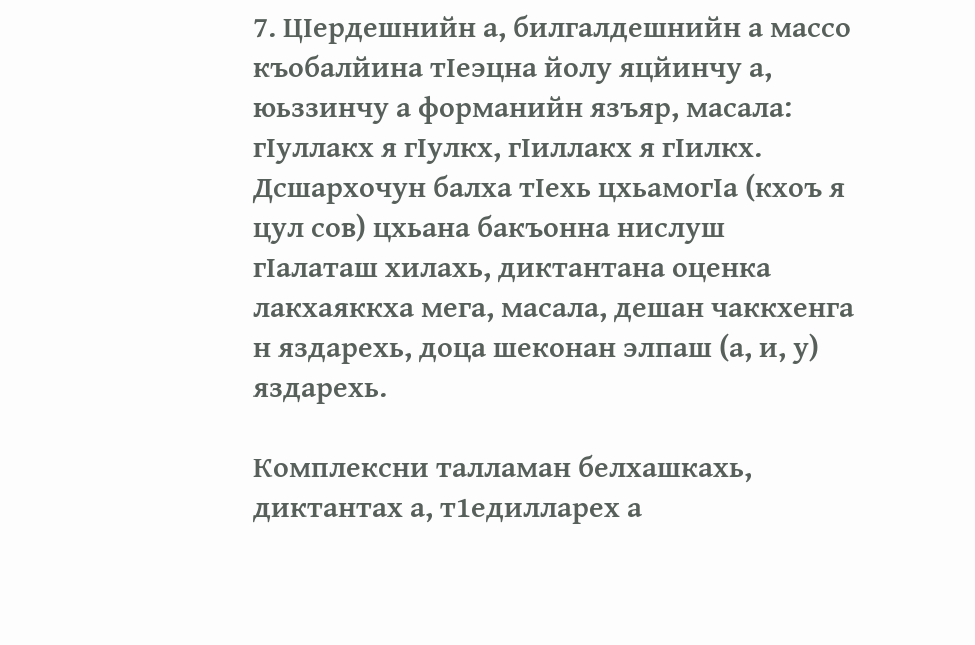7. ЦӀердешнийн а, билгалдешнийн а массо къобалйина тӀеэцна йолу яцйинчу а, юьззинчу а форманийн язъяр, масала: гӀуллакх я гӀулкх, гӀиллакх я гӀилкх.
Дсшархочун балха тӀехь цхьамогӀа (кхоъ я цул сов) цхьана бакъонна нислуш гӀалаташ хилахь, диктантана оценка лакхаяккха мега, масала, дешан чаккхенга н яздарехь, доца шеконан элпаш (а, и, у) яздарехь.

Комплексни талламан белхашкахь, диктантах а, т1едилларех а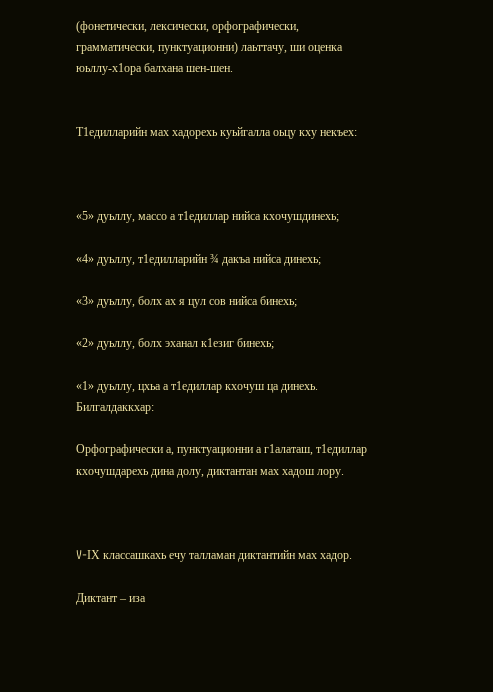(фонетически, лексически, орфографически, грамматически, пунктуационни) лаьттачу, ши оценка юьллу-х1ора балхана шен-шен.


Т1едилларийн мах хадорехь куьйгалла оьцу кху некъех:



«5» дуьллу, массо а т1едиллар нийса кхочушдинехь;

«4» дуьллу, т1едилларийн ¾ дакъа нийса динехь;

«3» дуьллу, болх ах я цул сов нийса бинехь;

«2» дуьллу, болх эханал к1езиг бинехь;

«1» дуьллу, цхьа а т1едиллар кхочуш ца динехь.
Билгалдаккхар:

Орфографически а, пунктуационни а г1алаташ, т1едиллар кхочушдарехь дина долу, диктантан мах хадош лору.



V-ӀХ классашкахь ечу талламан диктантийн мах хадор.

Диктант – иза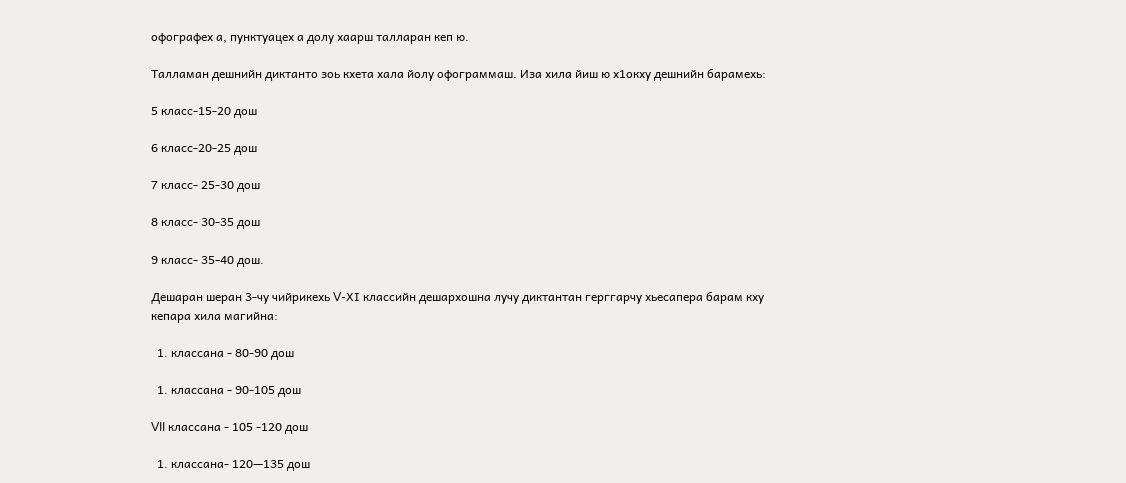офографех а, пунктуацех а долу хаарш талларан кеп ю.

Талламан дешнийн диктанто зоь кхета хала йолу офограммаш. Иза хила йиш ю х1окху дешнийн барамехь:

5 класс-15-20 дош

6 класс-20-25 дош

7 класс- 25-30 дош

8 класс- 30-35 дош

9 класс- 35-40 дош.

Дешаран шеран 3-чу чийрикехь V-ХӀ классийн дешархошна лучу диктантан герггарчу хьесапера барам кху кепара хила магийна:

  1. классана - 80-90 дош

  1. классана - 90-105 дош

VII классана - 105 -120 дош

  1. классана- 120—135 дош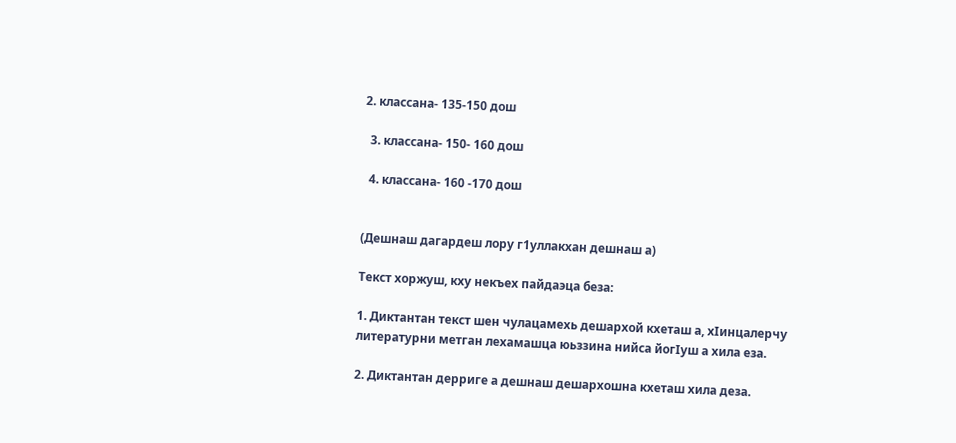2. классана- 135-150 дош

  3. классана- 150- 160 дош

  4. классана- 160 -170 дош


(Дешнаш дагардеш лору г1уллакхан дешнаш а)

Текст хоржуш, кху некъех пайдаэца беза:

1. Диктантан текст шен чулацамехь дешархой кхеташ а, хӀинцалерчу литературни метган лехамашца юьззина нийса йогӀуш а хила еза.

2. Диктантан дерриге а дешнаш дешархошна кхеташ хила деза.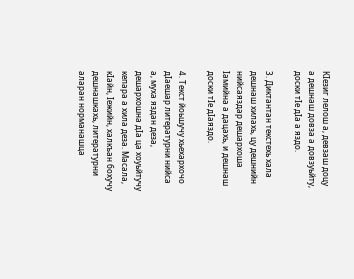КӀезиг лелош а, девзаш доцу а дешнаш довза а довзуьйту, доски тӀе дӀа а яздо.

3. Диктантан текстехь хала дешнаш хилахь, цу дешнийн нийсаяздар дешархоша Ӏамийна а дацахь, и дешнаш доски тӀе дӀаяздо.

4. Текст йоьшучу хьехархочо дӀаешар литературни нийса а, муха яздан деза, дешархошна дӀа ца хоуьйтучу кепара а хила деза. Масала, кӀайн, Ӏежийн, халкъан бохучу дешнашкахь, литературни аларан норманашца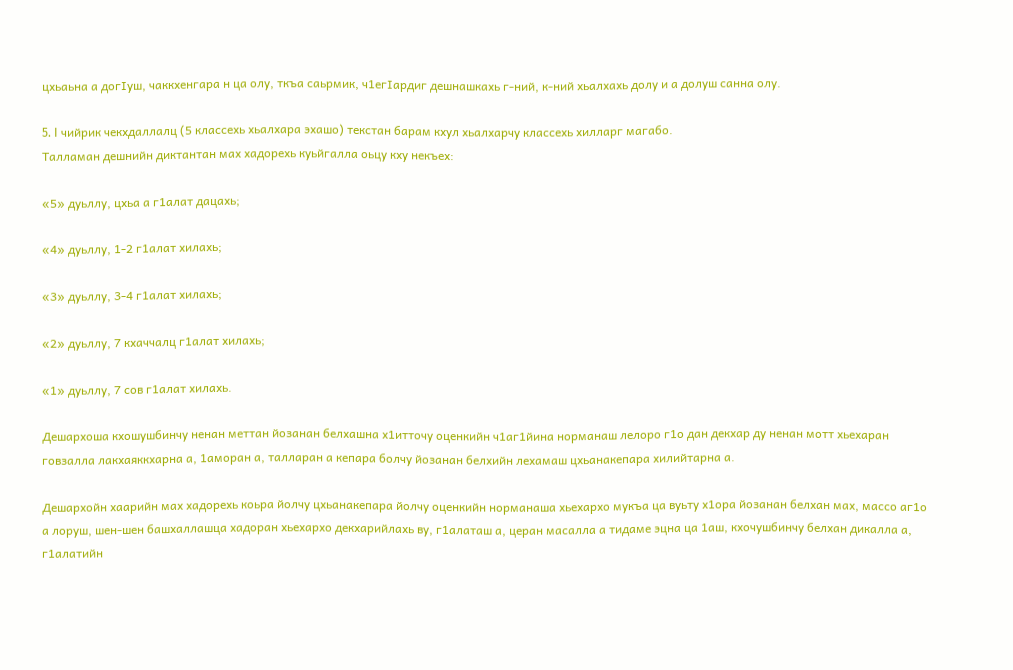цхьаьна а догӀуш, чаккхенгара н ца олу, ткъа саьрмик, ч1егӀардиг дешнашкахь г-ний, к-ний хьалхахь долу и а долуш санна олу.

5. I чийрик чекхдаллалц (5 классехь хьалхара эхашо) текстан барам кхул хьалхарчу классехь хилларг магабо.
Талламан дешнийн диктантан мах хадорехь куьйгалла оьцу кху некъех:

«5» дуьллу, цхьа а г1алат дацахь;

«4» дуьллу, 1-2 г1алат хилахь;

«3» дуьллу, 3-4 г1алат хилахь;

«2» дуьллу, 7 кхаччалц г1алат хилахь;

«1» дуьллу, 7 сов г1алат хилахь.

Дешархоша кхошушбинчу ненан меттан йозанан белхашна х1итточу оценкийн ч1аг1йина норманаш лелоро г1о дан декхар ду ненан мотт хьехаран говзалла лакхаяккхарна а, 1аморан а, талларан а кепара болчу йозанан белхийн лехамаш цхьанакепара хилийтарна а.

Дешархойн хаарийн мах хадорехь коьра йолчу цхьанакепара йолчу оценкийн норманаша хьехархо мукъа ца вуьту х1ора йозанан белхан мах, массо аг1о а лоруш, шен-шен башхаллашца хадоран хьехархо декхарийлахь ву, г1алаташ а, церан масалла а тидаме эцна ца 1аш, кхочушбинчу белхан дикалла а, г1алатийн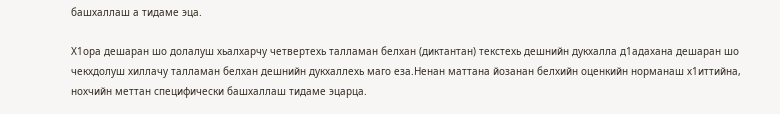башхаллаш а тидаме эца.

Х1ора дешаран шо долалуш хьалхарчу четвертехь талламан белхан (диктантан) текстехь дешнийн дукхалла д1адахана дешаран шо чекхдолуш хиллачу талламан белхан дешнийн дукхаллехь маго еза.Ненан маттана йозанан белхийн оценкийн норманаш х1иттийна, нохчийн меттан специфически башхаллаш тидаме эцарца.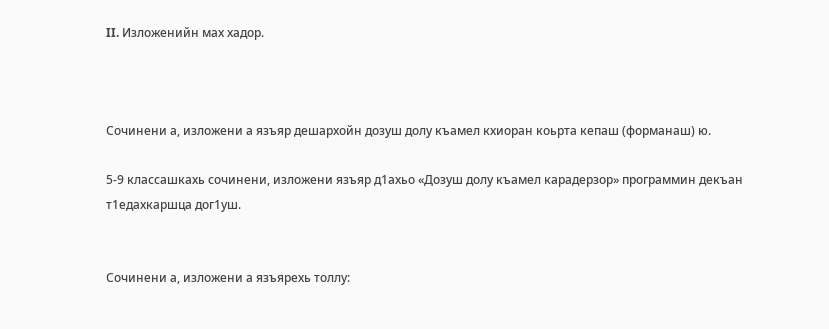II. Изложенийн мах хадор.



Сочинени а, изложени а язъяр дешархойн дозуш долу къамел кхиоран коьрта кепаш (форманаш) ю.

5-9 классашкахь сочинени, изложени язъяр д1ахьо «Дозуш долу къамел карадерзор» программин декъан т1едахкаршца дог1уш.


Сочинени а, изложени а язъярехь толлу: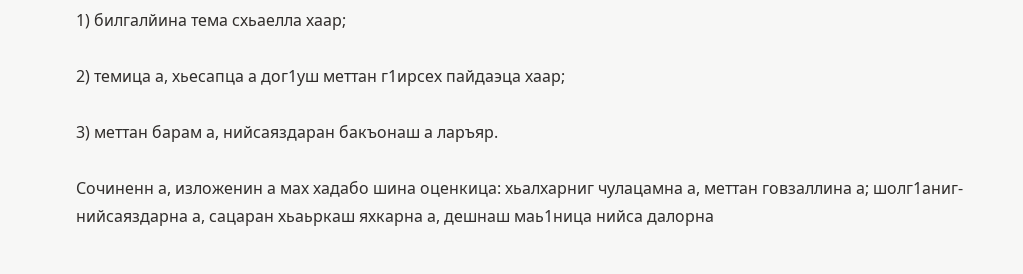1) билгалйина тема схьаелла хаар;

2) темица а, хьесапца а дог1уш меттан г1ирсех пайдаэца хаар;

3) меттан барам а, нийсаяздаран бакъонаш а ларъяр.

Сочиненн а, изложенин а мах хадабо шина оценкица: хьалхарниг чулацамна а, меттан говзаллина а; шолг1аниг-нийсаяздарна а, сацаран хьаьркаш яхкарна а, дешнаш маь1ница нийса далорна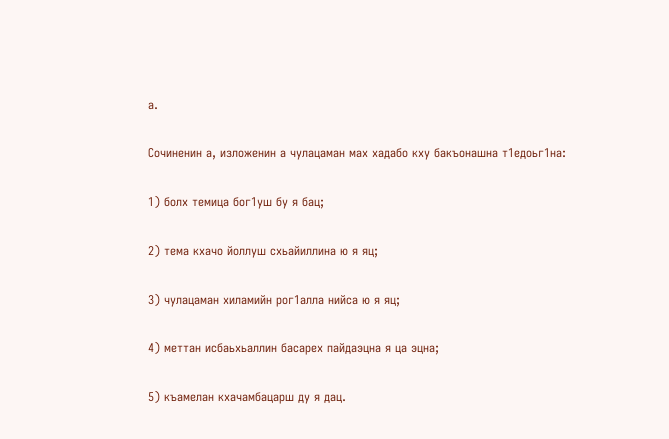а.

Сочиненин а, изложенин а чулацаман мах хадабо кху бакъонашна т1едоьг1на:

1) болх темица бог1уш бу я бац;

2) тема кхачо йоллуш схьайиллина ю я яц;

3) чулацаман хиламийн рог1алла нийса ю я яц;

4) меттан исбаьхьаллин басарех пайдаэцна я ца эцна;

5) къамелан кхачамбацарш ду я дац.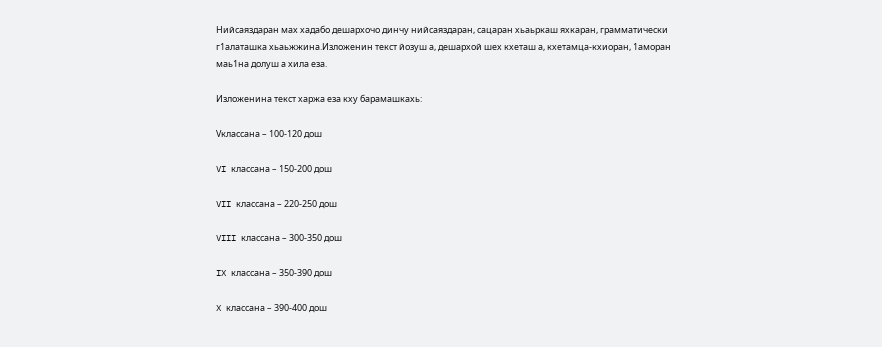Нийсаяздаран мах хадабо дешархочо динчу нийсаяздаран, сацаран хьаьркаш яхкаран, грамматически г1алаташка хьаьжжина.Изложенин текст йозуш а, дешархой шех кхеташ а, кхетамца-кхиоран, 1аморан маь1на долуш а хила еза.

Изложенина текст харжа еза кху барамашкахь:

Vклассана – 100-120 дош

VI классана – 150-200 дош

VII классана – 220-250 дош

VIII классана – 300-350 дош

IX классана – 350-390 дош

X классана – 390-400 дош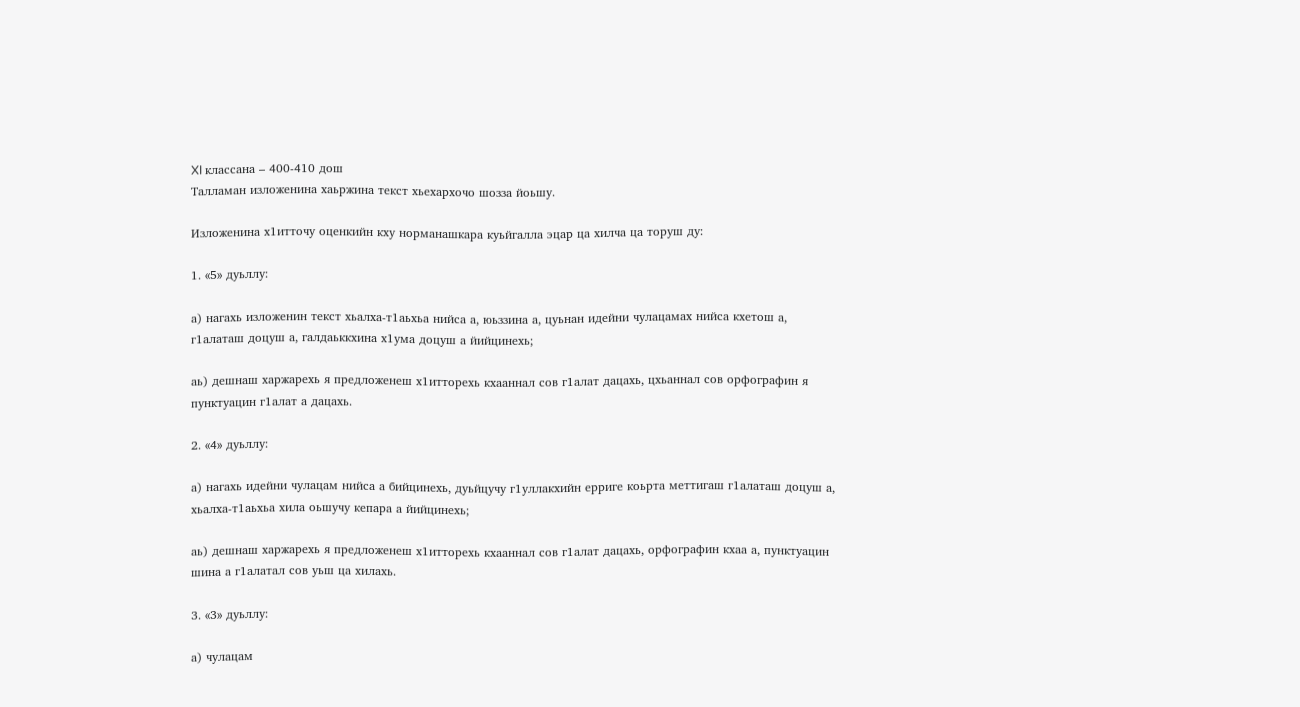XI классана – 400-410 дош
Талламан изложенина хаьржина текст хьехархочо шозза йоьшу.

Изложенина х1итточу оценкийн кху норманашкара куьйгалла эцар ца хилча ца торуш ду:

1. «5» дуьллу:

а) нагахь изложенин текст хьалха-т1аьхьа нийса а, юьззина а, цуьнан идейни чулацамах нийса кхетош а, г1алаташ доцуш а, галдаьккхина х1ума доцуш а йийцинехь;

аь) дешнаш харжарехь я предложенеш х1итторехь кхааннал сов г1алат дацахь, цхьаннал сов орфографин я пунктуацин г1алат а дацахь.

2. «4» дуьллу:

а) нагахь идейни чулацам нийса а бийцинехь, дуьйцучу г1уллакхийн ерриге коьрта меттигаш г1алаташ доцуш а, хьалха-т1аьхьа хила оьшучу кепара а йийцинехь;

аь) дешнаш харжарехь я предложенеш х1итторехь кхааннал сов г1алат дацахь, орфографин кхаа а, пунктуацин шина а г1алатал сов уьш ца хилахь.

3. «3» дуьллу:

а) чулацам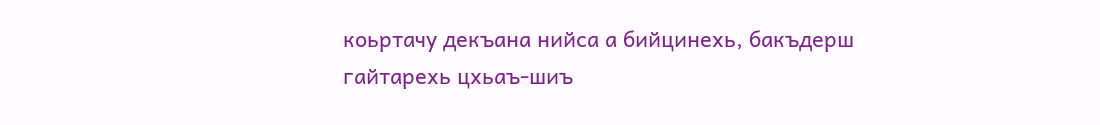коьртачу декъана нийса а бийцинехь, бакъдерш гайтарехь цхьаъ-шиъ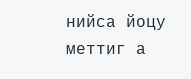нийса йоцу меттиг а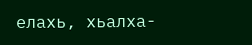елахь, хьалха-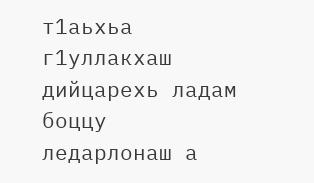т1аьхьа г1уллакхаш дийцарехь ладам боццу ледарлонаш а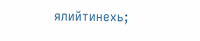ялийтинехь;